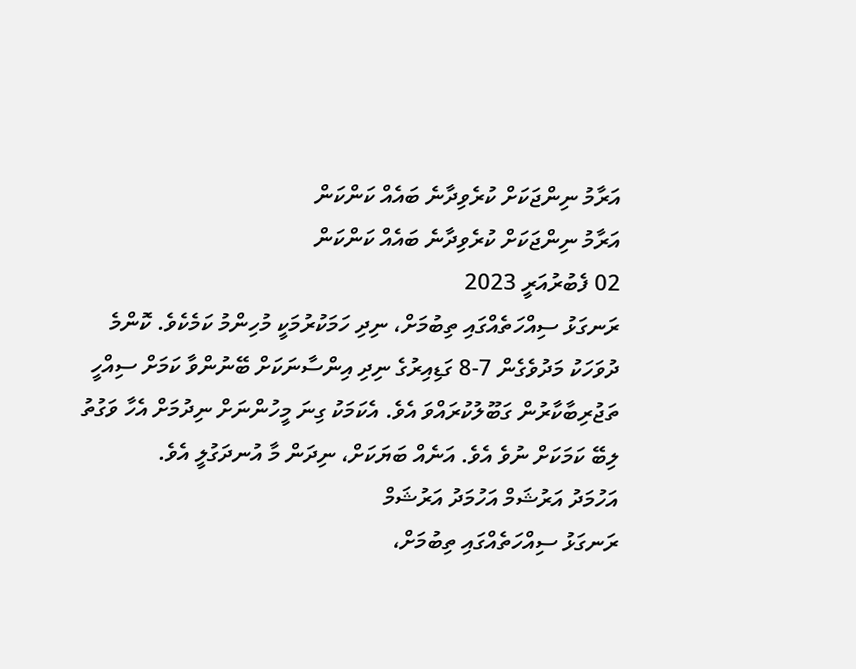އަރާމު ނިންޖަކަށް ކުރެވިދާނެ ބައެއް ކަންކަން
އަރާމު ނިންޖަކަށް ކުރެވިދާނެ ބައެއް ކަންކަން
02 ފެބުރުއަރީ 2023
ރަނގަޅު ސިއްހަތެއްގައި ތިބުމަށް، ނިދި ހަމަކުރުމަކީ މުހިންމު ކަމެކެވެ. ކޮންމެ ދުވަހަކު މަދުވެގެން 7-8 ގަޑިއިރުގެ ނިދި އިންސާނަކަށް ބޭނުންވާ ކަމަށް ސިއްހީ ތަޖުރިބާކާރުން ގަބޫލުކުރައްވަ އެވެ. އެކަމަކު ގިނަ މީހުންނަށް ނިދުމަށް އެހާ ވަގުތު ލިބޭ ކަމަކަށް ނުވެ އެވެ. އަނެއް ބަޔަކަށް، ނިދަން މާ އުނދަގުލީ އެވެ.
އަހުމަދު އަރުޝަމް އަހުމަދު އަރުޝަމް
ރަނގަޅު ސިއްހަތެއްގައި ތިބުމަށް،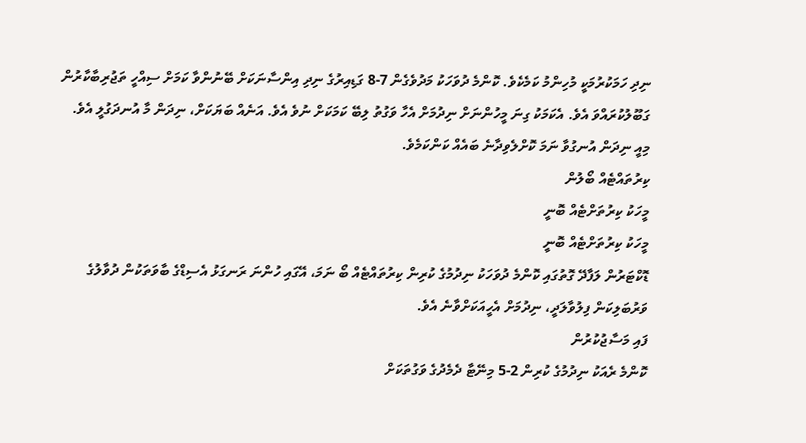ނިދި ހަމަކުރުމަކީ މުހިންމު ކަމެކެވެ. ކޮންމެ ދުވަހަކު މަދުވެގެން 7-8 ގަޑިއިރުގެ ނިދި އިންސާނަކަށް ބޭނުންވާ ކަމަށް ސިއްހީ ތަޖުރިބާކާރުން ގަބޫލުކުރައްވަ އެވެ. އެކަމަކު ގިނަ މީހުންނަށް ނިދުމަށް އެހާ ވަގުތު ލިބޭ ކަމަކަށް ނުވެ އެވެ. އަނެއް ބަޔަކަށް، ނިދަން މާ އުނދަގުލީ އެވެ.
މިއީ ނިދަން އުނގުވާ ނަމަ ކޮށްލެވިދާނެ ބައެއް ކަންކަމެވެ.
ކިރުތައްޓެއް ބޯލުން
މީހަކު ކިރުތަށްޓެއް ބޮނީ
މީހަކު ކިރުތަށްޓެއް ބޮނީ
ޑޮކްޓަރުން ލަފާދޭ ގޮތުގައި ކޮންމެ ދުވަހަކު ނިދުމުގެ ކުރިން ކިރުތައްޓެއް ބޯ ނަމަ، އޭގައި ހުންނަ ރަނގަޅު އެސިޑްގެ ބާވަތަކުން ދުވާލުގެ ވަރުބަލިކަން ފިލުވާލަދީ، ނިދުމަށް އެހީއަކަށްވާނެ އެވެ.
ފައި މަސާޖުކުރުން
ކޮންމެ ރެއަކު ނިދުމުގެ ކުރިން 2-5 މިނޭޓާ ދެމެދުގެ ވަގުތަކަށް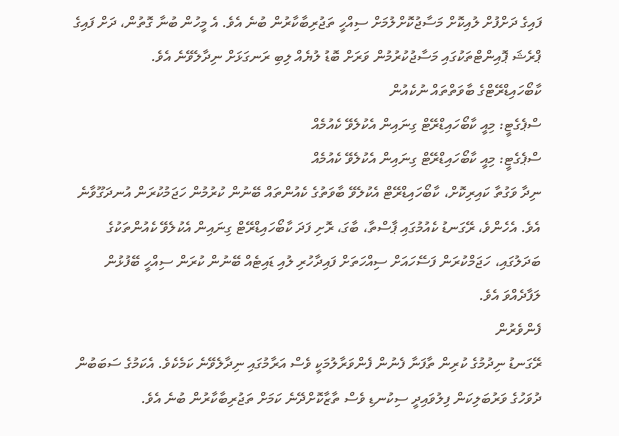ފައިގެ ދަށްފުށް ލުއިކޮށް މަސާޖުކޮށްލުމަށް ސިއްހީ ތަޖުރިބާކާރުން ބުނެ އެވެ. އެ މީހުން ބުނާ ގޮތުން، ދަށް ފައިގެ ޕްރެޝަ ޕޮއިންޓްތަކުގައި މަސާޖުކުރުމުން ވަރަށް ބޮޑު ލުޔެއް ލިބި ރަނގަޅަށް ނިދާލެވޭނެ އެވެ.
ކާބޯހައިޑްރޭޓްގެ ބާވަތްތައް ނުކެއުން
ސްޕެގެޓީ: މިއީ ކާބޯހައިޑްރޭޓް ގިނައިން އެކުލެވޭ ކެއުމެއް
ސްޕެގެޓީ: މިއީ ކާބޯހައިޑްރޭޓް ގިނައިން އެކުލެވޭ ކެއުމެއް
ނިދާ ވަގުތާ ކައިރިކޮށް، ކާބޯހައިޑްރޭޓް އެކުލެވޭ ބާވަތުގެ ކެއުންތައް ބޭނުން ކުރުމުން ހަޖަމުކުރަން އުނދަގޫވާނެ އެވެ. އެހެންވެ، ރޭގަނޑު ކެއުމުގައި ޕާސްތާ، ބާގަ، ރޮށި ފަދަ ކާބޯހައިޑްރޭޓް ގިނައިން އެކުލެވޭ ކެއުންތަކުގެ ބަދަލުގައި، ހަޖަމްކުރަން ފަސޭހައަށް ސިއްހަތަށް ފައިދާހުރި ލުއި ޑައިޓެއް ބޭނުން ކުރަން ސިއްހީ ބޭފުޅުން ލަފާދެއްވަ އެވެ.
ފެންވެރުން
ރޭގަނޑު ނިދުމުގެ ކުރިން ތާފަނާ ފެނުން ފެންވަރާލުމަކީ ވެސް އަރާމުގައި ނިދާލެވޭނެ ކަމެކެވެ. އެކަމުގެ ސަބަބުން ދުވަހުގެ ވަރުބަލިކަން ފިލުވައިދީ ސިކުނޑި ވެސް ތާޒާކޮށްދޭނެ ކަމަށް ތަޖުރިބާކާރުން ބުނެ އެވެ.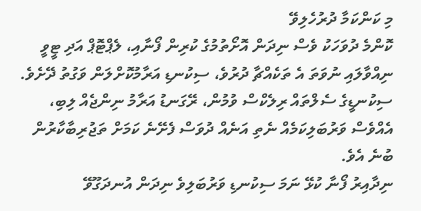މި ކަންކަމާ ދުރުހެލިވޭ
ކޮންމެ ދުވަހަކު ވެސް ނިދަން އޮށޯތުމުގެ ކުރިން ފޯނާއި، ލެޕްޓޮޕް އަދި ޓީވީ ނިއްވާލައި ނުވަތަ އެ ތަކެއްޗާ ދުރުވެ، ސިކުނޑި އަރާމުކޮށްލަން ވަގުތު ދޭށެވެ. ސިކުނޑީގެ ސެލްތައް ރިލެކްސް ވުމުން، ރޭގަނޑު އަރާމު ނިންޖެއް ލިބި، އެއްވެސް ވަރުބަލިކަމެއް ނެތި އަނެއް ދުވަސް ފެށޭނެ ކަމަށް ތަޖުރިބާކާރުން ބުނެ އެވެ.
ނިދާއިރު ފޯނާ ކުޅޭ ނަމަ ސިކުނޑި ވަރުބަލިވެ ނިދަން އުނދަގޫވޭ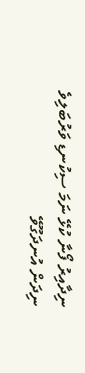ނިދާއިރު ފޯނާ ކުޅޭ ނަމަ ސިކުނޑި ވަރުބަލިވެ ނިދަން އުނދަގޫވޭ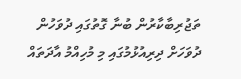ތަޖުރިބާކާރުން ބުނާ ގޮތުގައި ދުވަހުން ދުވަހަށް ދިރިއުޅުމުގައި މި މުހިއްމު އާދަތައް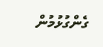ގެންގުޅުމުން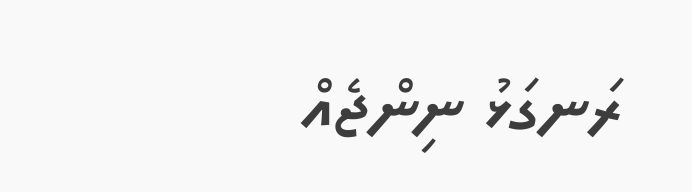ރަނގަޅު ނިންޖެއް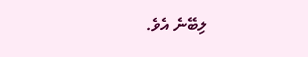ލިބޭނެ އެވެ.